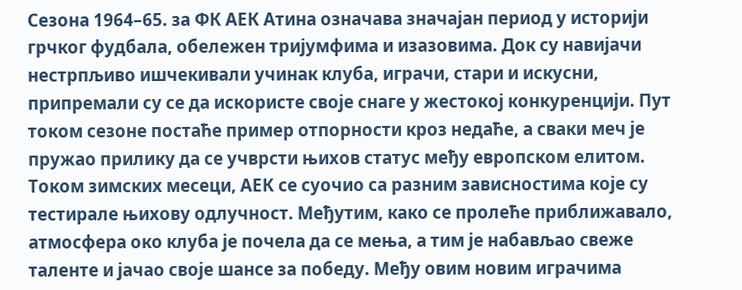Сезона 1964–65. за ФК АЕК Атина означава значајан период у историји грчког фудбала, обележен тријумфима и изазовима. Док су навијачи нестрпљиво ишчекивали учинак клуба, играчи, стари и искусни, припремали су се да искористе своје снаге у жестокој конкуренцији. Пут током сезоне постаће пример отпорности кроз недаће, а сваки меч је пружао прилику да се учврсти њихов статус међу европском елитом.
Током зимских месеци, АЕК се суочио са разним зависностима које су тестирале њихову одлучност. Међутим, како се пролеће приближавало, атмосфера око клуба је почела да се мења, а тим је набављао свеже таленте и јачао своје шансе за победу. Међу овим новим играчима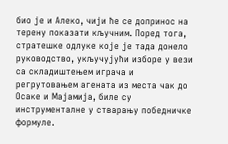био је и Алеко, чији ће се допринос на терену показати кључним. Поред тога, стратешке одлуке које је тада донело руководство, укључујући изборе у вези са складиштењем играча и регрутовањем агената из места чак до Осаке и Мајамија, биле су инструменталне у стварању победничке формуле.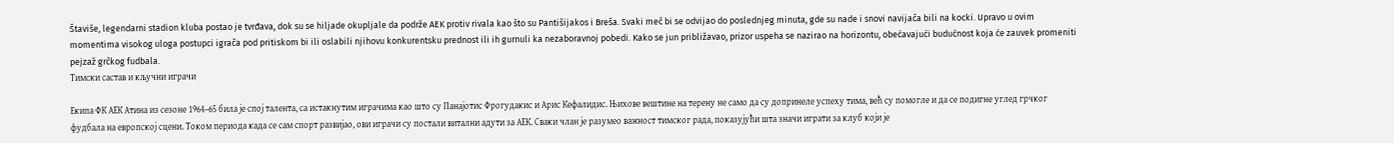Štaviše, legendarni stadion kluba postao je tvrđava, dok su se hiljade okupljale da podrže AEK protiv rivala kao što su Pantišijakos i Breša. Svaki meč bi se odvijao do poslednjeg minuta, gde su nade i snovi navijača bili na kocki. Upravo u ovim momentima visokog uloga postupci igrača pod pritiskom bi ili oslabili njihovu konkurentsku prednost ili ih gurnuli ka nezaboravnoj pobedi. Kako se jun približavao, prizor uspeha se nazirao na horizontu, obećavajući budućnost koja će zauvek promeniti pejzaž grčkog fudbala.
Тимски састав и кључни играчи

Екипа ФК АЕК Атина из сезоне 1964–65 била је спој талента, са истакнутим играчима као што су Панајотис Фрогудакис и Арис Кефалидис. Њихове вештине на терену не само да су допринеле успеху тима, већ су помогле и да се подигне углед грчког фудбала на европској сцени. Током периода када се сам спорт развијао, ови играчи су постали витални адути за АЕК. Сваки члан је разумео важност тимског рада, показујући шта значи играти за клуб који је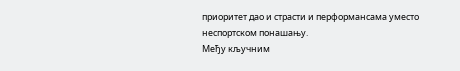приоритет дао и страсти и перформансама уместо неспортском понашању.
Међу кључним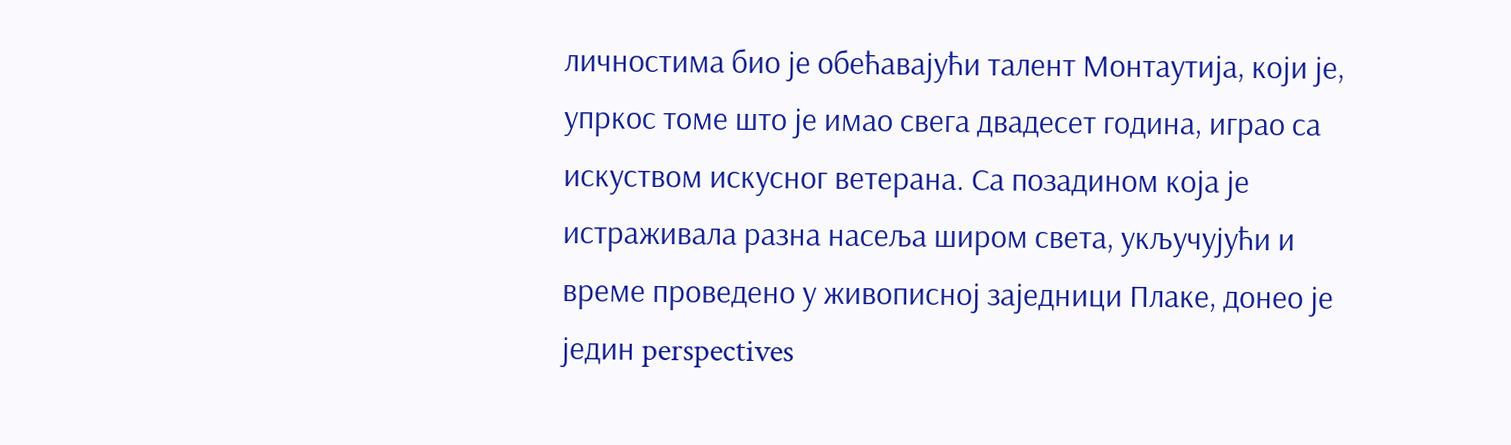личностима био је обећавајући талент Монтаутија, који је, упркос томе што је имао свега двадесет година, играо са искуством искусног ветерана. Са позадином која је истраживала разна насеља широм света, укључујући и време проведено у живописној заједници Плаке, донео је једин perspectives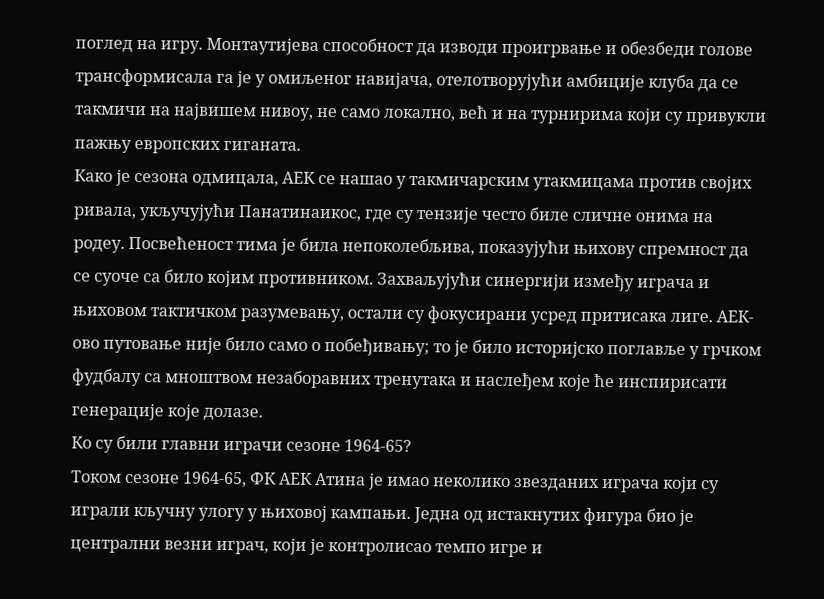поглед на игру. Монтаутијева способност да изводи проигрвање и обезбеди голове трансформисала га је у омиљеног навијача, отелотворујући амбиције клуба да се такмичи на највишем нивоу, не само локално, већ и на турнирима који су привукли пажњу европских гиганата.
Како је сезона одмицала, АЕК се нашао у такмичарским утакмицама против својих ривала, укључујући Панатинаикос, где су тензије често биле сличне онима на родеу. Посвећеност тима је била непоколебљива, показујући њихову спремност да се суоче са било којим противником. Захваљујући синергији између играча и њиховом тактичком разумевању, остали су фокусирани усред притисака лиге. АЕК-ово путовање није било само о побеђивању; то је било историјско поглавље у грчком фудбалу са мноштвом незаборавних тренутака и наслеђем које ће инспирисати генерације које долазе.
Ко су били главни играчи сезоне 1964-65?
Током сезоне 1964-65, ФК АЕК Атина је имао неколико звезданих играча који су играли кључну улогу у њиховој кампањи. Једна од истакнутих фигура био је централни везни играч, који је контролисао темпо игре и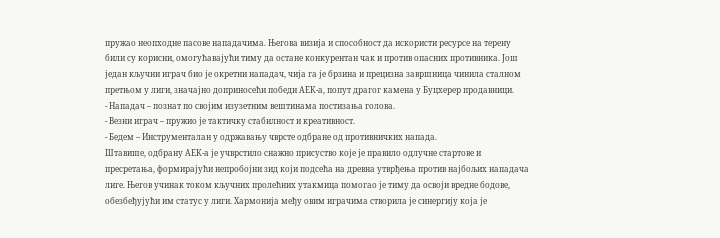пружао неопходне пасове нападачима. Његова визија и способност да искористи ресурсе на терену били су корисни, омогућавајући тиму да остане конкурентан чак и против опасних противника. Још један кључни играч био је окретни нападач, чија га је брзина и прецизна завршница чинила сталном претњом у лиги, значајно доприносећи победи АЕК-а, попут драгог камена у Буцхерер продавници.
- Нападач – познат по својим изузетним вештинама постизања голова.
- Везни играч – пружио је тактичку стабилност и креативност.
- Бедем – Инструменталан у одржавању чврсте одбране од противничких напада.
Штавише, одбрану АЕК-а је учврстило снажно присуство које је правило одлучне стартове и пресретања, формирајући непробојни зид који подсећа на древна утврђења против најбољих нападача лиге. Његов учинак током кључних пролећних утакмица помогао је тиму да освоји вредне бодове, обезбеђујући им статус у лиги. Хармонија међу овим играчима створила је синергију која је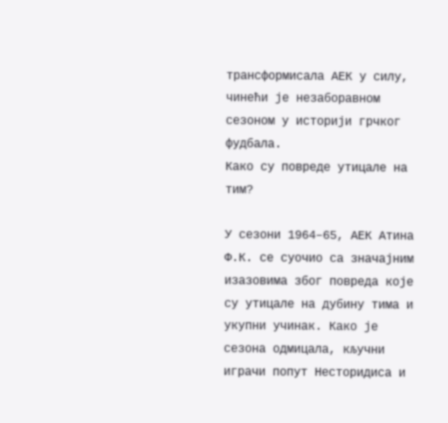трансформисала АЕК у силу, чинећи је незаборавном сезоном у историји грчког фудбала.
Како су повреде утицале на тим?

У сезони 1964–65, АЕК Атина Ф.К. се суочио са значајним изазовима због повреда које су утицале на дубину тима и укупни учинак. Како је сезона одмицала, кључни играчи попут Несторидиса и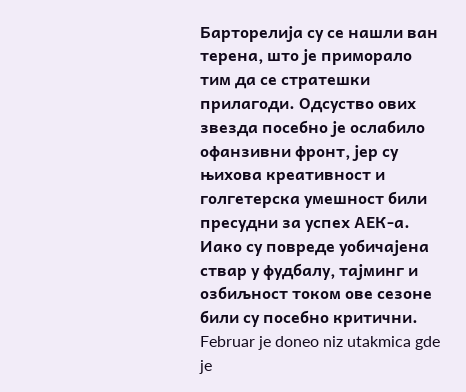Барторелија су се нашли ван терена, што је приморало тим да се стратешки прилагоди. Одсуство ових звезда посебно је ослабило офанзивни фронт, јер су њихова креативност и голгетерска умешност били пресудни за успех АЕК-а. Иако су повреде уобичајена ствар у фудбалу, тајминг и озбиљност током ове сезоне били су посебно критични.
Februar je doneo niz utakmica gde je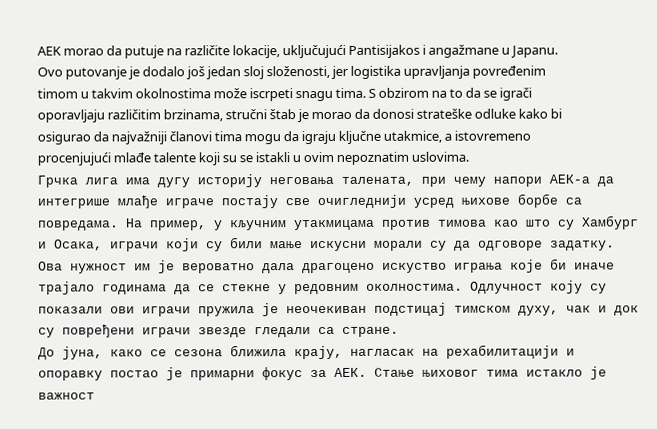AEK morao da putuje na različite lokacije, uključujući Pantisijakos i angažmane u Japanu. Ovo putovanje je dodalo još jedan sloj složenosti, jer logistika upravljanja povređenim timom u takvim okolnostima može iscrpeti snagu tima. S obzirom na to da se igrači oporavljaju različitim brzinama, stručni štab je morao da donosi strateške odluke kako bi osigurao da najvažniji članovi tima mogu da igraju ključne utakmice, a istovremeno procenjujući mlađe talente koji su se istakli u ovim nepoznatim uslovima.
Грчка лига има дугу историју неговања талената, при чему напори АЕК-а да интегрише млађе играче постају све очигледнији усред њихове борбе са повредама. На пример, у кључним утакмицама против тимова као што су Хамбург и Осака, играчи који су били мање искусни морали су да одговоре задатку. Ова нужност им је вероватно дала драгоцено искуство играња које би иначе трајало годинама да се стекне у редовним околностима. Одлучност коју су показали ови играчи пружила је неочекиван подстицај тимском духу, чак и док су повређени играчи звезде гледали са стране.
До јуна, како се сезона ближила крају, нагласак на рехабилитацији и опоравку постао је примарни фокус за АЕК. Стање њиховог тима истакло је важност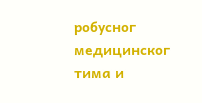робусног медицинског тима и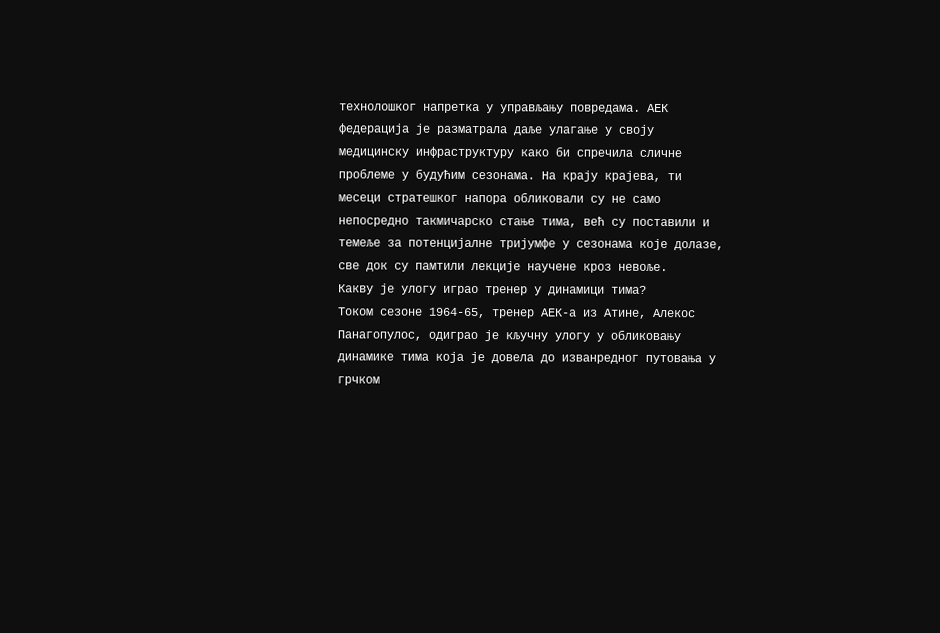технолошког напретка у управљању повредама. АЕК федерација је разматрала даље улагање у своју медицинску инфраструктуру како би спречила сличне проблеме у будућим сезонама. На крају крајева, ти месеци стратешког напора обликовали су не само непосредно такмичарско стање тима, већ су поставили и темеље за потенцијалне тријумфе у сезонама које долазе, све док су памтили лекције научене кроз невоље.
Какву је улогу играо тренер у динамици тима?
Током сезоне 1964-65, тренер АЕК-а из Атине, Алекос Панагопулос, одиграо је кључну улогу у обликовању динамике тима која је довела до изванредног путовања у грчком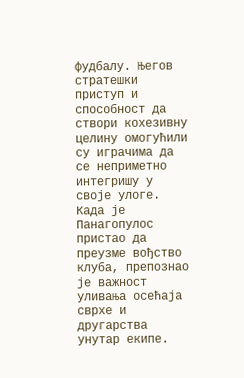фудбалу. Његов стратешки приступ и способност да створи кохезивну целину омогућили су играчима да се неприметно интегришу у своје улоге. Када је Панагопулос пристао да преузме вођство клуба, препознао је важност уливања осећаја сврхе и другарства унутар екипе.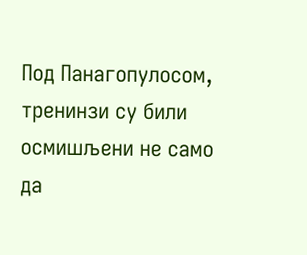Под Панагопулосом, тренинзи су били осмишљени не само да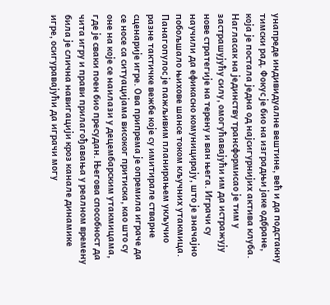унапреде индивидуалне вештине, већ и да подстакну тимски рад. Фокус је био на изградњи јаке одбране, која је постала једна од најсигурнијих актива клуба. Нагласак на јединству трансформисао је тим у застрашујућу силу, омогућавајући им да истражују нове стратегије на терену и ван њега. Играчи су научили да ефикасно комуницирају, што је значајно побољшало њихове шансе током кључних утакмица.
Панагопулос је пажљивим планирањем укључио разне тактичке вежбе које су имитирале стварне сценарије игре. Ова припрема је опремила играче да се носе са ситуацијама високог притиска, као што су оне на које се наилази у децембарским утакмицама, где је сваки поен био пресудан. Његова способност да чита игру и прави прилагођавања у реалном времену била је слична навигацији кроз канале динамике игре, осигуравајући да играчи могу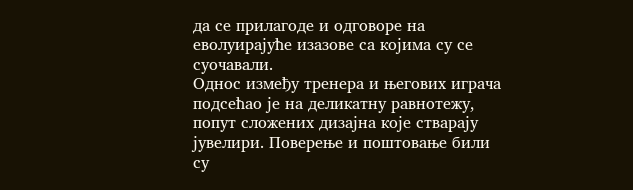да се прилагоде и одговоре на еволуирајуће изазове са којима су се суочавали.
Однос између тренера и његових играча подсећао је на деликатну равнотежу, попут сложених дизајна које стварају јувелири. Поверење и поштовање били су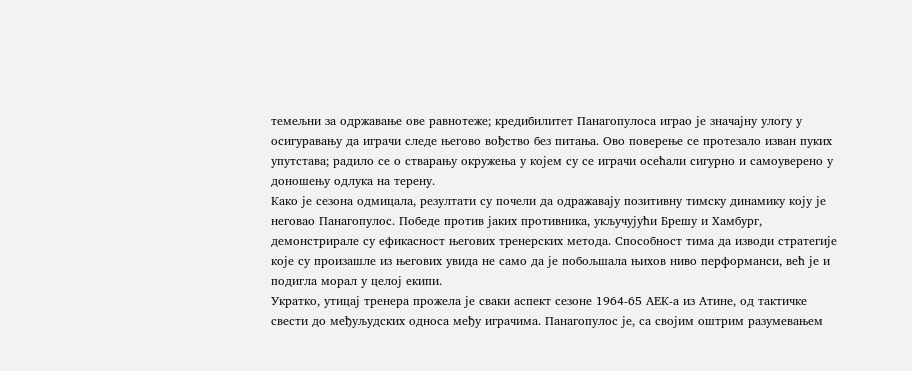темељни за одржавање ове равнотеже; кредибилитет Панагопулоса играо је значајну улогу у осигуравању да играчи следе његово вођство без питања. Ово поверење се протезало изван пуких упутстава; радило се о стварању окружења у којем су се играчи осећали сигурно и самоуверено у доношењу одлука на терену.
Како је сезона одмицала, резултати су почели да одражавају позитивну тимску динамику коју је неговао Панагопулос. Победе против јаких противника, укључујући Брешу и Хамбург, демонстрирале су ефикасност његових тренерских метода. Способност тима да изводи стратегије које су произашле из његових увида не само да је побољшала њихов ниво перформанси, већ је и подигла морал у целој екипи.
Укратко, утицај тренера прожела је сваки аспект сезоне 1964-65 АЕК-а из Атине, од тактичке свести до међуљудских односа међу играчима. Панагопулос је, са својим оштрим разумевањем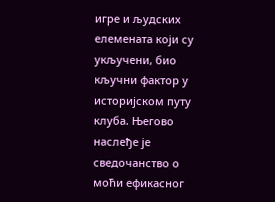игре и људских елемената који су укључени, био кључни фактор у историјском путу клуба. Његово наслеђе је сведочанство о моћи ефикасног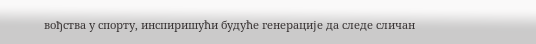вођства у спорту, инспиришући будуће генерације да следе сличан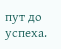пут до успеха.